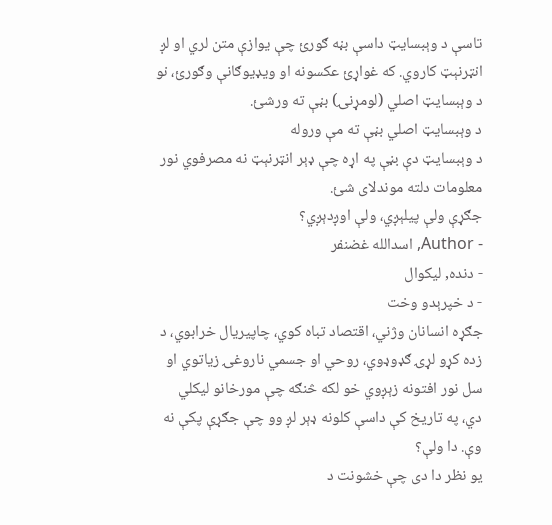تاسې د وېبسایټ داسې بڼه ګورئ چې یوازې متن لري او لږ انټرنېټ کاروي. که غواړئ عکسونه او ویډیوګانې وګورئ، نو د وېبسایټ اصلي (لومړنۍ) بڼې ته ورشئ.
د وېبسایټ اصلي بڼې ته مې وروله
د وېبسایټ دې بڼې په اړه چې ډېر انټرنېټ نه مصرفوي نور معلومات دلته موندلای شئ.
جګړې ولې پیلېږي، ولې اوږدېږي؟
- Author, اسدالله غضنفر
- دنده, لیکوال
- د خپرېدو وخت
جګړه انسانان وژني، اقتصاد تباه کوي، چاپیریال خرابوي، د زده کړو لړۍ ګډوډوي، روحي او جسمي ناروغۍ زیاتوي او سل نور افتونه زېږوي خو لکه څنګه چې مورخانو لیکلي دي، په تاریخ کې داسې کلونه ډېر لږ وو چې جګړې پکې نه وې. دا ولې؟
یو نظر دا دی چې خشونت د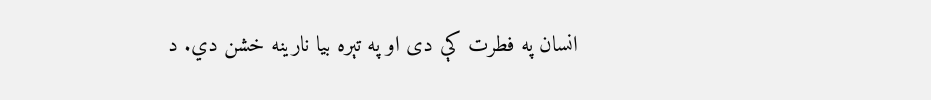انسان په فطرت کې دی او په تېره بیا نارینه خشن دي. د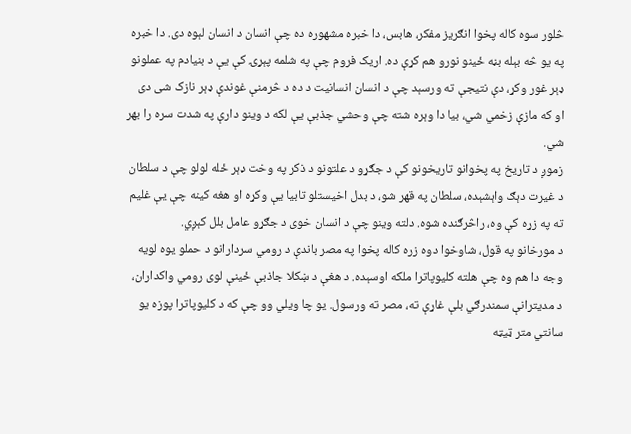څلور سوه کاله پخوا انګریز مفکر، هابس، دا خبره مشهوره ده چې انسان د انسان لېوه دی. دا خبره په یو څه بېله بڼه ځینو نورو هم کړې ده. اریک فروم چې په شلمه پېړۍ کې یې د بنیادم په عملونو ډېر غور وکړ، دې نتیجې ته ورسېد چې د انسان انسانیت د ده د څرمنې غوندې ډېر نازک شی دی او که مازې زخمي شي، بیا دا وېره شته چې وحشي جذبې یې لکه د وینو دارې په شدت سره را بهر شي.
زموږ د تاریخ په پخوانو تاریخونو کې د جګړو د علتونو د ذکر په وخت ډېر ځله لولو چې د سلطان د غیرت دېګ واېشېده، سلطان په قهر شو، د بدل اخیستلو تابیا یې وکړه او هغه کینه چې یې غلیم ته په زړه کې وه، راڅرګنده شوه. دلته وینو چې د انسان خوی د جګړو عامل بلل کېږي.
د مورخانو په قول، شاوخوا دوه زره کاله پخوا په مصر باندې د رومي سردارانو د حملو یوه لویه وجه دا هم وه چې هلته کلیوپاترا ملکه اوسېده. د هغې د ښکلا جاذبې ځينې لوی رومي واکداران، د مدیترانې سمندرګي بلې غاړې ته، مصر ته ورسول. یو چا ویلي وو چې که د کلیوپاترا پوزه یو سانتي متر ټیټه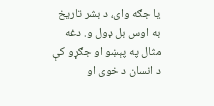یا جګه وای، د بشر تاریخ به اوس بل ډول و. دغه مثال په پېښو او جګړو کې د انسان د خوی او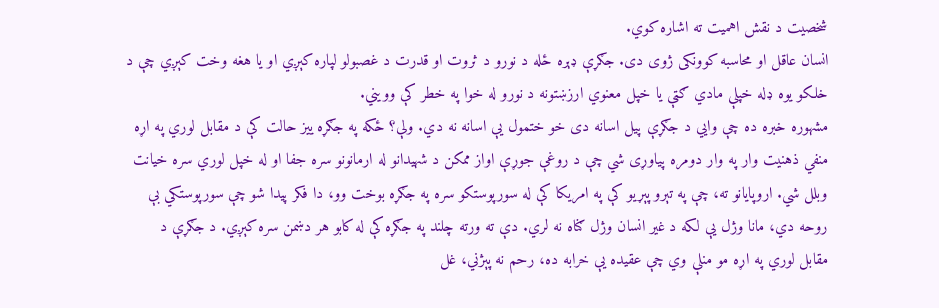شخصیت د نقش اهمیت ته اشاره کوي.
انسان عاقل او محاسبه کوونکی ژوی دی. جګړې ډېره ځله د نورو د ثروت او قدرت د غصبولو لپاره کېږي او یا هغه وخت کېږي چې د خلکو یوه ډله خپلې مادي ګټې یا خپل معنوي ارزښتونه د نورو له خوا په خطر کې وویني.
مشهوره خبره ده چې وایي د جګړې پیل اسانه دی خو ختمول یې اسانه نه دي. ولې؟ ځکه په جګړه ییز حالت کې د مقابل لوري په اړه منفي ذهنیت وار په وار دومره پیاوړی شي چې د روغې جوړې اواز ممکن د شهیدانو له ارمانونو سره جفا او له خپل لوري سره خیانت وبلل شي. اروپایانو ته، چې په تېرو پېړیو کې په امریکا کې له سورپوستکو سره په جګړه بوخت وو، دا فکر پیدا شو چې سورپوستکي بې روحه دي، مانا وژل یې لکه د غیر انسان وژل ګناه نه لري. دې ته ورته چلند په جګړه کې له کابو هر دښمن سره کېږي. د جګړې د مقابل لوري په اړه مو منلې وي چې عقیده یې خرابه ده، رحم نه پېژني، غل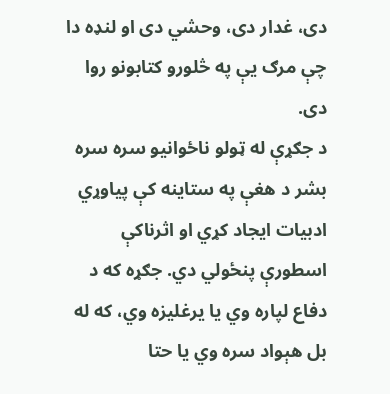دی، غدار دی، وحشي دی او لنډه دا چې مرګ یې په څلورو کتابونو روا دی.
د جګړې له ټولو ناځوانیو سره سره بشر د هغې په ستاینه کې پیاوړي ادبیات ایجاد کړي او اثرناکې اسطورې پنځولي دي. جګړه که د دفاع لپاره وي یا یرغلیزه وي، که له بل هېواد سره وي یا حتا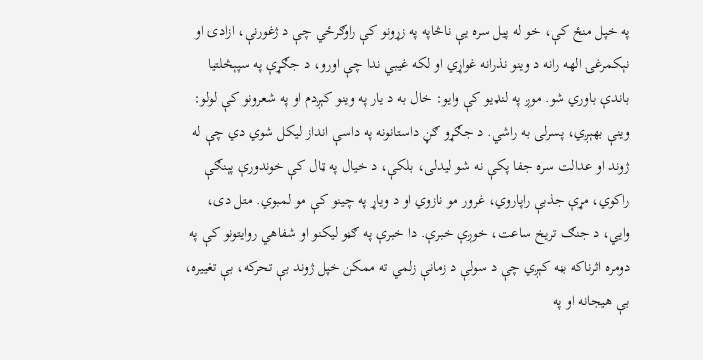په خپل منځ کې، خو له پیل سره یې ناڅاپه په زړونو کې راوګرځي چې د ژغورنې، ازادۍ او نېکمرغۍ الهه رانه د وینو نذرانه غواړي او لکه غیبي ندا چې اورو، د جګړې په سپېڅلتیا باندې باوري شو. موږ په لنډیو کې وایو: خال به د یار په وینو کېږدم او په شعرونو کې لولو: وینې بهېږي، پسرلی به راشي. د جګړو ګڼ داستانونه په داسې انداز لیکل شوي دي چې له ژوند او عدالت سره جفا پکې نه شو لیدلی، بلکې، د خیال په ټال کې خوندورې پېنګې راکوي، مړې جذبې راپاروي، غرور مو نازوي او د ویاړ په چینو کې مو لمبوي. متل دی، وایي، د جنګ تریخ ساعت، خوږې خبرې. دا خبرې په ګڼو لیکنو او شفاهي روایتونو کې په دومره اثرناکه بڼه کېږي چې د سولې د زمانې زلمي ته ممکن خپل ژوند بې تحرکه، بې تغییره، بې هیجانه او په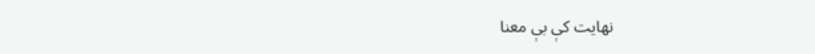نهایت کې بې معنا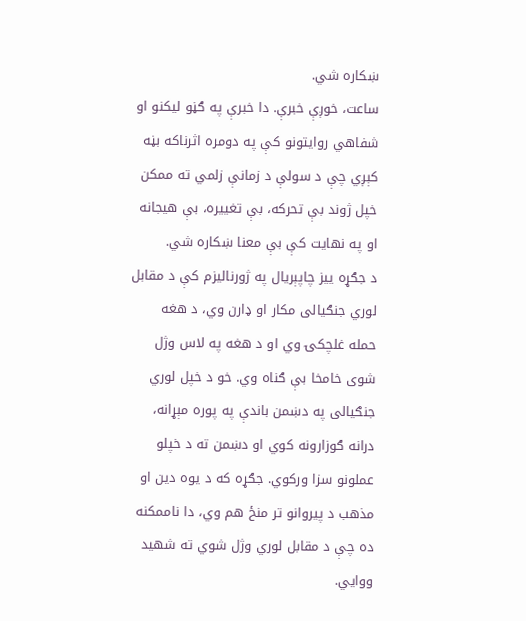ښکاره شي.
ساعت، خوږې خبرې. دا خبرې په ګڼو لیکنو او شفاهي روایتونو کې په دومره اثرناکه بڼه کېږي چې د سولې د زمانې زلمي ته ممکن خپل ژوند بې تحرکه، بې تغییره، بې هیجانه او په نهایت کې بې معنا ښکاره شي.
د جګړه ییز چاپېریال په ژورنالیزم کې د مقابل لوري جنګیالی مکار او ډارن وي، د هغه حمله غلچکۍ وي او د هغه په لاس وژل شوی خامخا بې ګناه وي. خو د خپل لوري جنګیالی په دښمن باندې په پوره مېړانه، درانه ګوزارونه کوي او دښمن ته د خپلو عملونو سزا ورکوي. جګړه که د یوه دین او مذهب د پیروانو تر منځ هم وي، دا ناممکنه ده چې د مقابل لوري وژل شوي ته شهید ووایي.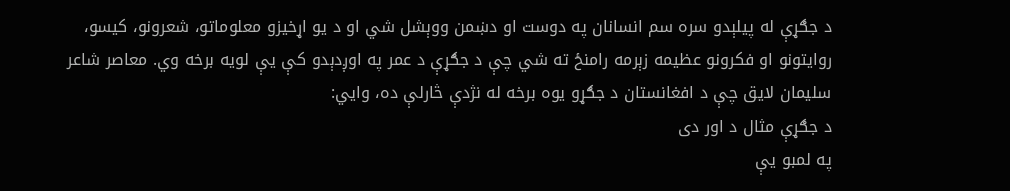د جګړې له پیلېدو سره سم انسانان په دوست او دښمن ووېشل شي او د یو اړخیزو معلوماتو، شعرونو، کیسو، روایتونو او فکرونو عظیمه زېرمه رامنځ ته شي چې د جګړې د عمر په اوږدېدو کې یې لویه برخه وي. معاصر شاعر سلیمان لایق چې د افغانستان د جګړو یوه برخه له نژدې څارلې ده، وایي:
د جګړې مثال د اور دی
په لمبو یې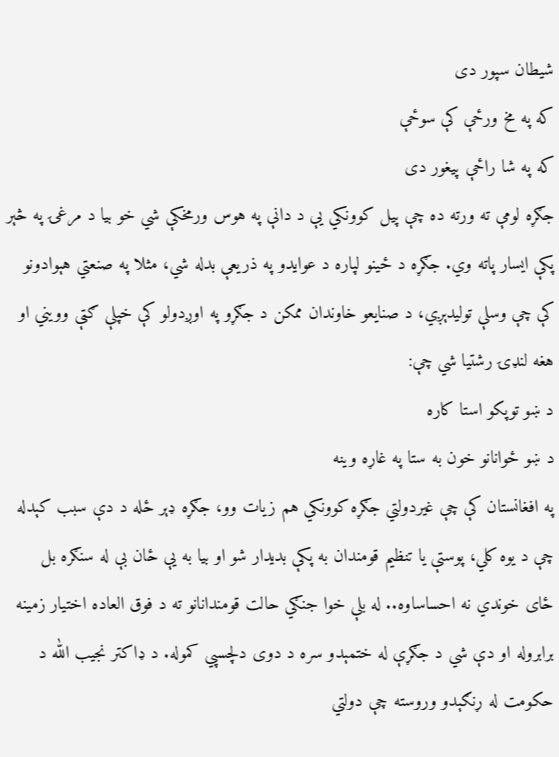شیطان سپور دی
که په مخ ورځې کې سوځې
که په شا راځې پیغور دی
جګړه لومې ته ورته ده چې پیل کوونکي یې د دانې په هوس ورمخکې شي خو بیا د مرغۍ په څېر پکې ایسار پاته وي. جګړه د ځینو لپاره د عوایدو په ذریعې بدله شي، مثلا په صنعتي هېوادونو کې چې وسلې تولیدېږي، د صنایعو خاوندان ممکن د جګړو په اوږدولو کې خپلې ګټې وویني او هغه لنډۍ رشتیا شي چې:
د ښو توپکو استا کاره
د ښو ځوانانو خون به ستا په غاړه وینه
په افغانستان کې چې غیردولتي جګړه کوونکي هم زیات وو، جګړه ډېر ځله د دې سبب کېدله چې د یوه کلي، پوستې یا تنظیم قومندان به پکې بدیدار شو او بیا به یې ځان بې له سنګره بل ځای خوندي نه احساساوه.. له بلې خوا جنګي حالت قومندانانو ته د فوق العاده اختیار زمینه برابروله او دې شي د جګړې له ختمېدو سره د دوی دلچسپي کموله. د ډاکتر نجیب الله د حکومت له ړنګېدو وروسته چې دولتي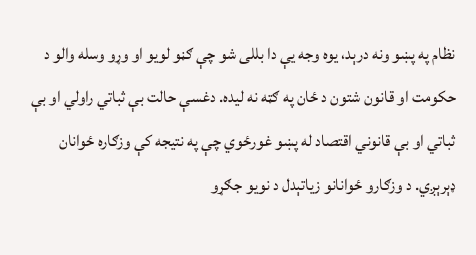نظام په پښو ونه درېد، یوه وجه یې دا بللی شو چې ګڼو لویو او وړو وسله والو د حکومت او قانون شتون د ځان په ګټه نه لیده. دغسې حالت بې ثباتي راولي او بې ثباتي او بې قانوني اقتصاد له پښو غورځوي چې په نتیجه کې وزګاره ځوانان ډېرېږي. د وزګارو ځوانانو زیاتېدل د نویو جګړو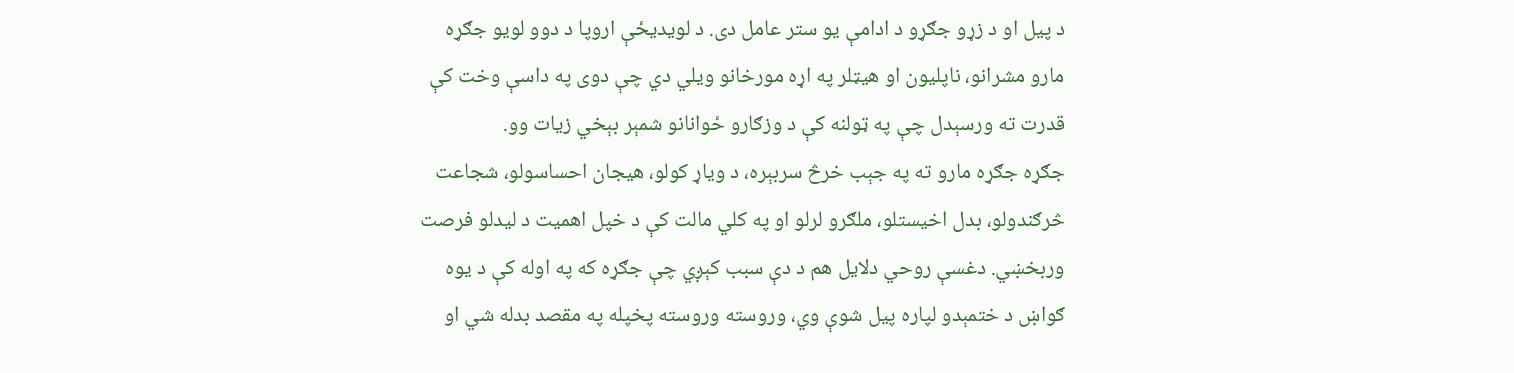د پیل او د زړو جګړو د ادامې یو ستر عامل دی. د لویدیځې اروپا د دوو لویو جګړه مارو مشرانو، ناپلیون او هیټلر په اړه مورخانو ویلي دي چې دوی په داسې وخت کې قدرت ته ورسېدل چې په ټولنه کې د وزګارو ځوانانو شمېر بېخي زیات وو.
جګړه جګړه مارو ته په جېب خرڅ سربېره، د ویاړ کولو، هیجان احساسولو، شجاعت څرګندولو، بدل اخیستلو، ملګرو لرلو او په کلي مالت کې د خپل اهمیت د لیدلو فرصت وربخښي. دغسې روحي دلایل هم د دې سبب کېږي چې جګړه که په اوله کې د یوه ګواښ د ختمېدو لپاره پیل شوې وي، وروسته وروسته پخپله په مقصد بدله شي او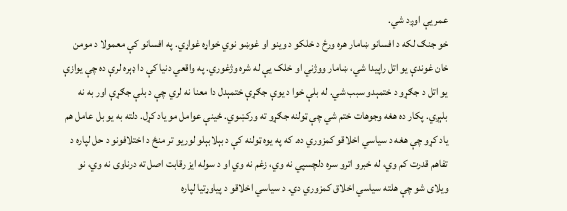عمر یې اوږد شي.
خو جنګ لکه د افسانو ښامار هره ورځ د خلکو د وینو او غوښو نوي خواړه غواړي. په افسانو کې معمولا د مومن خان غوندې یو اتل راپیدا شي، ښامار ووژني او خلک یې له شره وژغوري. په واقعي دنیا کې دا ډېره لرې ده چې یوازې یو اتل د جګړو د ختمېدو سبب شي. له بلې خوا د یوې جګړې ختمېدل دا معنا نه لري چې د بلې جګړې اور به نه بلېږي. پکار ده هغه وجوهات ختم شي چې ټولنه جګړو ته ورکښوي. ځینې عوامل مو یاد کړل. دلته به یو بل عامل هم یاد کړو چې هغه د سیاسي اخلاقو کمزوري ده. که په یوه ټولنه کې د بېلابېلو لوریو تر منځ د اختلافونو د حل لپاره د تفاهم قدرت کم وي، له خبرو اترو سره دلچسپي نه وي، زغم نه وي او د سوله ایز رقابت اصل ته درناوی نه وي، نو ویلای شو چې هلته سیاسي اخلاق کمزوري دي. د سیاسي اخلاقو د پیاوړتیا لپاره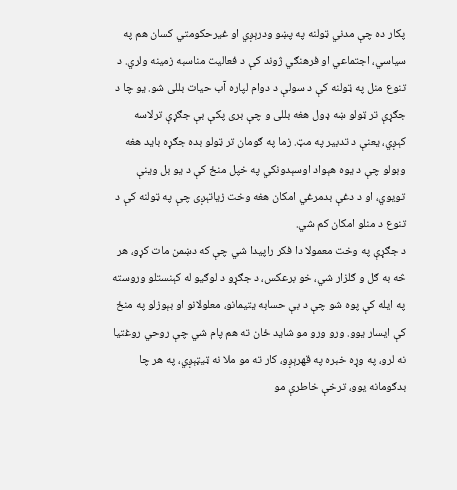پکار ده چې مدني ټولنه په پښو ودرېږي او غیرحکومتي کسان هم په سیاسي، اجتماعي او فرهنګي ژوند کې د فعالیت مناسبه زمینه ولري. د تنوع منل په ټولنه کې د سولې د دوام لپاره آب حیات بللی شو. یو چا د جګړې تر ټولو ښه ډول هغه بللی و چې بری پکې بې جګړې ترلاسه کېږي، یعنې د تدبیر په مټ. زما په ګومان تر ټولو بده جګړه باید هغه وبولو چې د یوه هېواد اوسېدونکي په خپل منځ کې د یو بل وینې تویوي، او د دغې بدمرغي امکان هغه وخت زیاتېږی چې په ټولنه کې د تنوع د منلو امکان کم شي.
د جګړې په وخت معمولا دا فکر راپیدا شي چې که دښمن مات کړو، هر څه به ګل و ګلزار شي، خو برعکس، د جګړو د لوګیو له کېنستلو وروسته په ایله کې پوه شو چې د بې حسابه یتیمانو، معلولانو او بېوزلو په منځ کې ایسار یوو. ورو ورو مو شاید ځان ته هم پام شي چې روحي روغتیا نه لرو، په وړه خبره په قهرېږو، کار ته مو ملا نه ټیټېږي، په هر چا بدګومانه یوو، ترخې خاطرې مو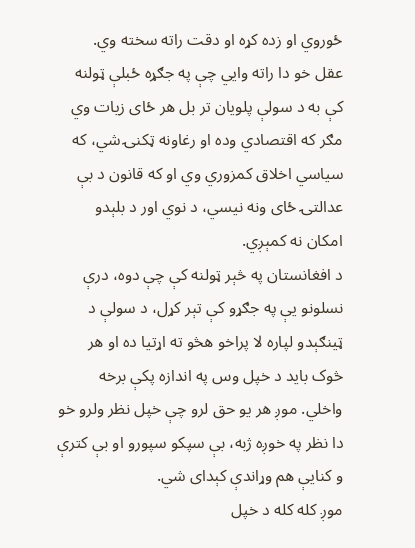ځوروي او زده کړه او دقت راته سخته وي.
عقل خو دا راته وایي چې په جګړه ځبلې ټولنه کې به د سولې پلویان تر بل هر ځای زیات وي مګر که اقتصادي وده او رغاونه ټکنۍ شي، که سیاسي اخلاق کمزوري وي او که قانون د بې عدالتۍ ځای ونه نیسي، د نوي اور د بلېدو امکان نه کمېږي.
د افغانستان په څېر ټولنه کې چې دوه، درې نسلونو یې په جګړو کې تېر کړل، د سولې د ټینګېدو لپاره لا پراخو هڅو ته اړتیا ده او هر څوک باید د خپل وس په اندازه پکې برخه واخلي. موږ هر یو حق لرو چې خپل نظر ولرو خو دا نظر په خوږه ژبه، بې سپکو سپورو او بې کترې و کنایې هم وړاندې کېدای شي.
موږ کله کله د خپل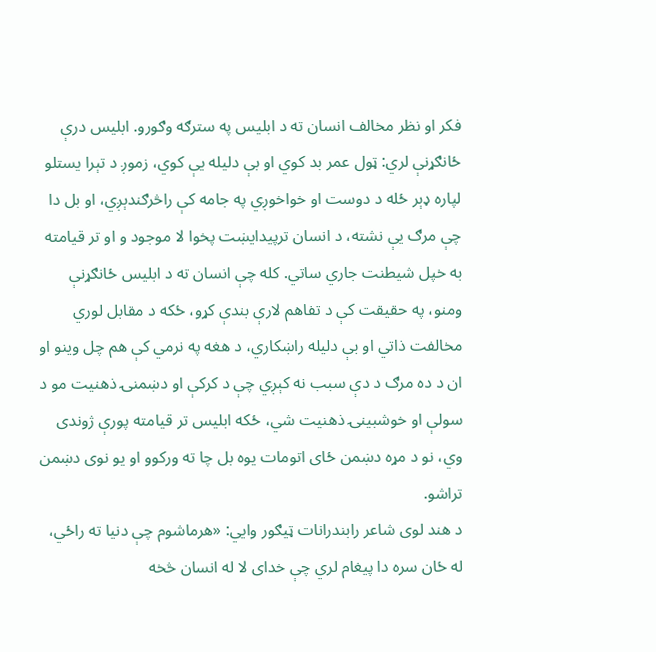فکر او نظر مخالف انسان ته د ابلیس په سترګه وګورو. ابلیس درې ځانګړنې لري: ټول عمر بد کوي او بې دلیله یې کوي، زموږ د تېرا یستلو لپاره ډېر ځله د دوست او خواخوږي په جامه کې راڅرګندېږي، او بل دا چې مرګ یې نشته، د انسان ترپیدایښت پخوا لا موجود و او تر قیامته به خپل شیطنت جاري ساتي. کله چې انسان ته د ابلیس ځانګړنې ومنو، په حقیقت کې د تفاهم لارې بندې کړو، ځکه د مقابل لوري مخالفت ذاتي او بې دلیله راښکاري، د هغه په نرمي کې هم چل وینو او ان د ده مرګ د دې سبب نه کېږي چې د کرکې او دښمنۍ ذهنیت مو د سولې او خوشبینۍ ذهنیت شي، ځکه ابلیس تر قیامته پورې ژوندی وي، نو د مړه دښمن ځای اتومات یوه بل چا ته ورکوو او یو نوی دښمن تراشو.
د هند لوی شاعر رابندرانات ټیګور وايي: «هرماشوم چې دنیا ته راځي، له ځان سره دا پیغام لري چې خدای لا له انسان څخه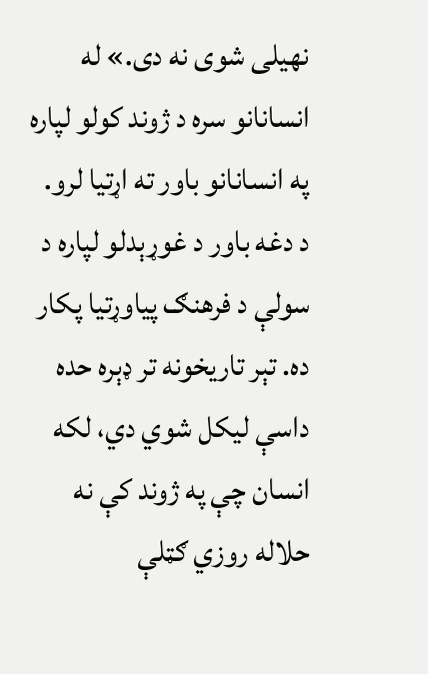نهیلی شوی نه دی.» له انسانانو سره د ژوند کولو لپاره په انسانانو باور ته اړتیا لرو.
د دغه باور د غوړېدلو لپاره د سولې د فرهنګ پیاوړتیا پکار ده. تېر تاریخونه تر ډېره حده داسې لیکل شوي دي، لکه انسان چې په ژوند کې نه حلاله روزي ګټلې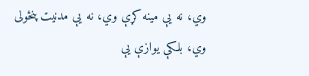وي، نه یې مینه کړې وي، نه یې مدنیت پنځولی وي، بلکې یوازې یې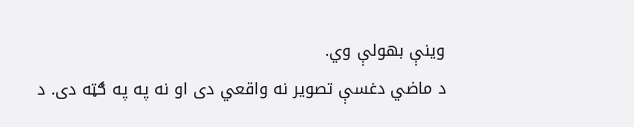وینې بهولې وي.
د ماضي دغسې تصویر نه واقعي دی او نه په په ګټه دی. د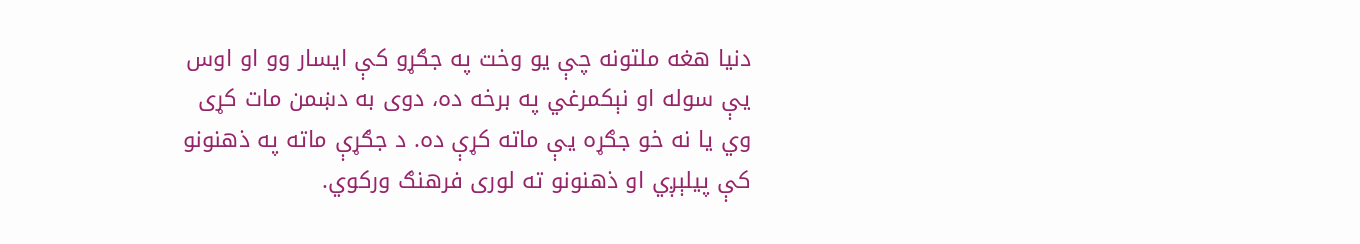دنیا هغه ملتونه چې یو وخت په جګړو کې ایسار وو او اوس یې سوله او نېکمرغي په برخه ده، دوی به دښمن مات کړی وي یا نه خو جګړه یې ماته کړې ده. د جګړې ماته په ذهنونو کې پیلېږي او ذهنونو ته لوری فرهنګ ورکوي.